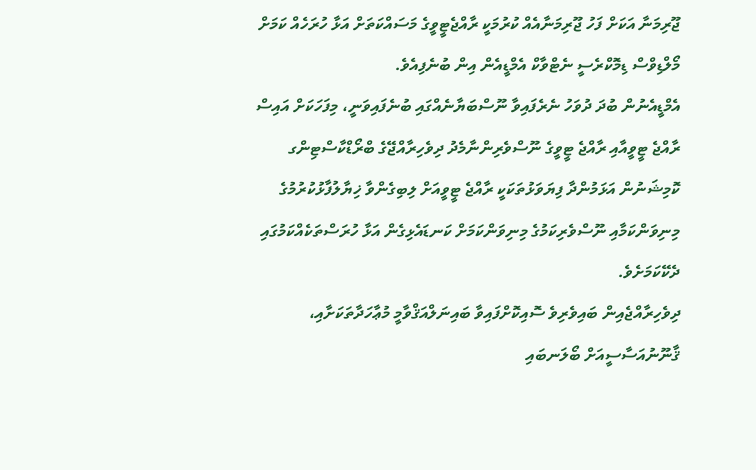ޖޫރިމަނާ އަކަށް ފަހު ޖޫރިމަނާއެއް ކުރުމަކީ ރާއްޖެޓީވީގެ މަސައްކަތަށް އަޅާ ހުރަހެއް ކަމަށް މޯލްޑިވްސް ޑިމޮކްރެސީ ނެޓްވާކް އެމްޑީއެން އިން ބުނެފިއެވެ.
އެމްޑީއެނުން ބުދަ ދުވަހު ނެރެފައިވާ ނޫސްބަޔާނެއްގައި ބުނެފައިވަނީ، މިފަހަކަށް އައިސް ރާއްޖެ ޓީވީއާއި ރާއްޖެ ޓީވީގެ ނޫސްވެރިންނާމެދު ދިވެހިރާއްޖޭގެ ބްރޯޑްކާސްޓިންގ ކޮމިޝަނުން އަޅަމުންދާ ފިޔަވަޅުތަކަކީ ރާއްޖެ ޓީވީއަށް ލިބިގެންވާ ޚިޔާލުފާޅުކުރުމުގެ މިނިވަންކަމާއި ނޫސްވެރިކަމުގެ މިނިވަންކަމަށް ކަނޑައެޅިގެން އަޅާ ހުރަސްތަކެއްކަމުގައި ދެކޭކަމަށެވެ.
ދިވެހިރާއްޖެއިން ބައިވެރިވެ ސޮއިކޮށްފައިވާ ބައިނަލްއަޤްވާމީ މުޢާހަދާތަކަށާއި، ޤާނޫނުއަސާސީއަށް ބޯލަނބައި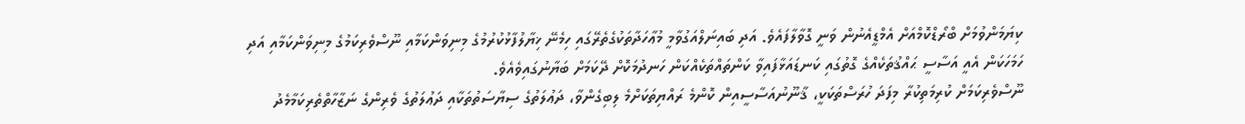ކިޔަމަންވުމަށް ބްރޯޑްކޮމްއަށް އެމްޑީއެނުން ވަނީ ގޮވާލާފައެވެ. އަދި ބައިނަލްއަގުވާމީ މުޢާހަދާތަކުގެތެރޭގައި ހިމެނޭ ޚިޔާލުފާޅުކުރުމުގެ މިނިވަންކަމާއި ނޫސްވެރިކަމުގެ މިނިވަންކަމާއި އަދި ހަމަހަކަން އެއީ އަސާސީ ޙައްޤުތަކެއްގެ ގޮތުގައި ކަނޑައަޅާފައިވާ ކަންތައްތަކެއްކަން ހަނދުމަކޮށް ދޭކަމަށް ބަޔާނުގައިވެއެވެ.
ނޫސްވެރިކަމަށް ކުރިމަތިކުރާ މިފަދަ ހުރަސްތަކަކީ، ޤާނޫނުއަސާސީއިން ކޮންމެ ރައްޔިތަކަށްމެ ލިބިގެންވާ، ދަޢުލަތުގެ ސިޔާސަތުތަކާއި ދަޢުލަތުގެ ވެރިންގެ ނަޒާހާތްތެރިކަމާމެދު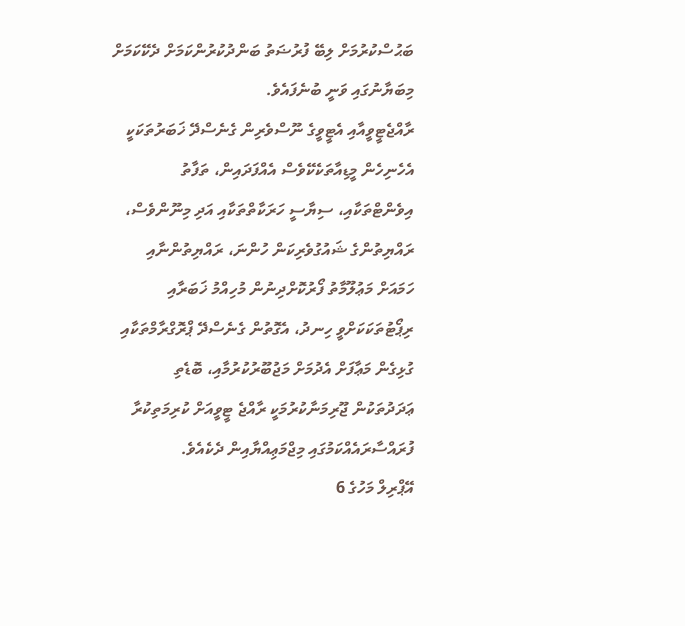ބަޙުސްކުރުމަށް ލިބޭ ފުރުޟަތު ބަންދުކުރުންކަމަށް ދެކޭކަމަށް މިބަޔާނުގައި ވަނީ ބުނެފައެވެ.
ރާއްޖެޓީވީއާއި އެޓީވީގެ ނޫސްވެރިން ގެނެސްދޭ ޚަބަރުތަކަކީ އެހެނިހެން މީޑިއާތަކެކޭވެސް އެއްފަދައިން، ތަފާތު އިވެންޓްތަކާއި، ސިޔާސީ ހަރަކާތްތަކާއި އަދި މިނޫންވެސް، ރައްޔިތުންގެ ޝައުގުވެރިކަން ހުންނަ، ރައްޔިތުންނާއި ހަމައަށް މަޢުލޫމާތު ފޯރުކޮށްދިނުން މުހިއްމު ޚަބަރާއި ރިޕޯޓުތަކަކަށްވީ ހިނދު، އެގޮތުން ގެނެސްދޭ ޕްރޮގްރާމްތަކާއި ގުޅިގެން މަޢާފަށް އެދުމަށް މަޖުބޫރުކުރުމާއި، ބޮޑެތި ޢަދަދުތަކުން ޖޫރިމަނާކުރުމަކީ ރާއްޖެ ޓީވީއަށް ކުރިމަތިކުރާ ފުރައްސާރައެއްކަމުގައި މިޖްމަޢިއްޔާއިން ދެކެއެވެ.
އޭޕްރިލް މަހުގެ 6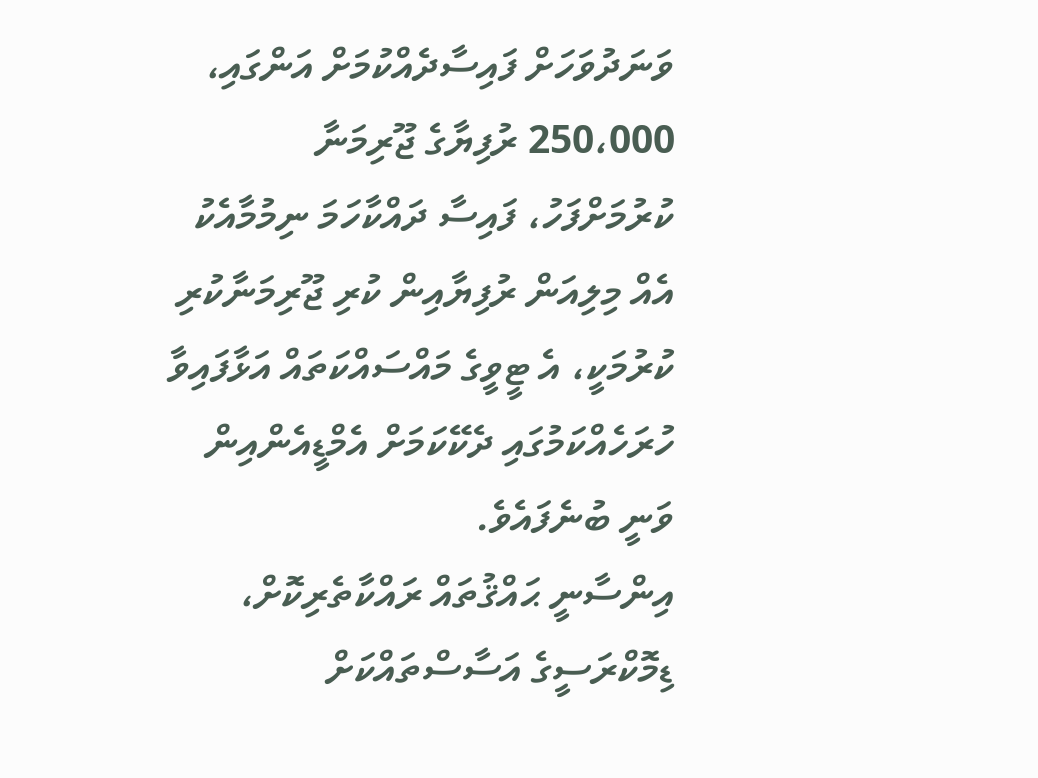ވަނަދުވަހަށް ފައިސާދެއްކުމަށް އަންގައި، 250،000 ރުފިޔާގެ ޖޫރިމަނާ ކުރުމަށްފަހު، ފައިސާ ދައްކާހަމަ ނިމުމާއެކު އެއް މިލިއަން ރުފިޔާއިން ކުރި ޖޫރިމަނާކުރި ކުރުމަކީ، އެ ޓީވީގެ މައްސައްކަތައް އަޅާފައިވާ ހުރަހެއްކަމުގައި ދެކޭކަމަށް އެމްޑީއެންއިން ވަނީ ބުނެފައެވެ.
އިންސާނީ ޙައްޤުތައް ރައްކާތެރިކޮށް، ޑިމޮކްރަސީގެ އަސާސްތައްކަށް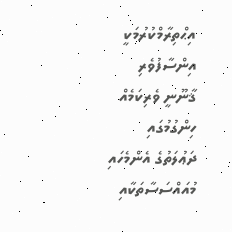އިޙްތިރާމްކުރުމަކީ އިންސާފުވެރި ޤާނޫނީ ވެރިކަމެއް ހިންގުމުގައި ދަޢުލަތުގެ އެންމެހައި މުއައްސަސާތަކާއި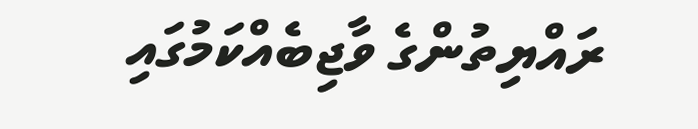ރައްޔިތުންގެ ވާޖިބެއްކަމުގައި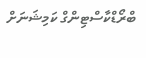ބްރޯޑްކާސްޓިންގް ކަމިޝަނަށް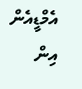އެމްޑީއެން އިން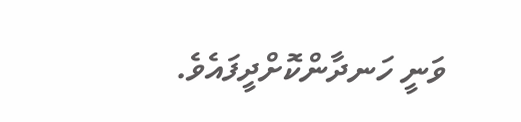ވަނީ ހަނދާންކޮށްދީފައެވެ.